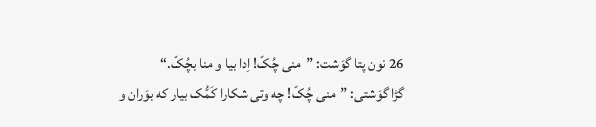26 نون پتا گوَشت: ”منی چُکّ! اِدا بیا و منا بچُکّ.“
گڑا گوَشتی: ”منی چُکّ! چه وتی شکارا کَمُّک بیار که بوَران و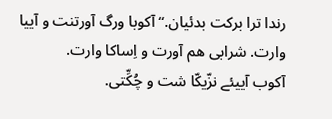رندا ترا برکت بدئیان.“ آکوبا ورگ آورتنت و آییا وارت. شرابی هم آورت و اِساکا وارت.
آکوب آییئے نزّیکّا شت و چُکِّتی.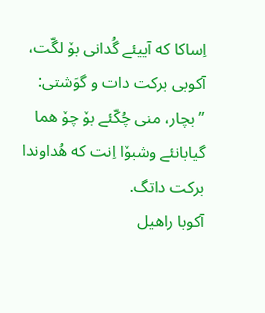اِساکا که آییئے گُدانی بۆ لگّت، آکوبی برکت دات و گوَشتی: ”بچار، منی چُکّئے بۆ چۆ هما گیابانئے وشبۆا اِنت که هُداوندا برکت داتگ.
آکوبا راهیل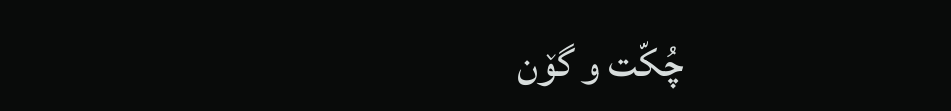چُکّت و گۆن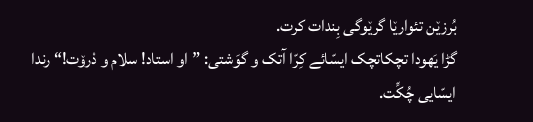بُرزێن تئوارێا گرێوگی بِندات کرت.
گڑا یَهودا تچکاتچک ایسّائے کِرّا آتک و گوَشتی: ”او استاد! سلام و دْرۆت!“ رندا ایسّایی چُکِّت.